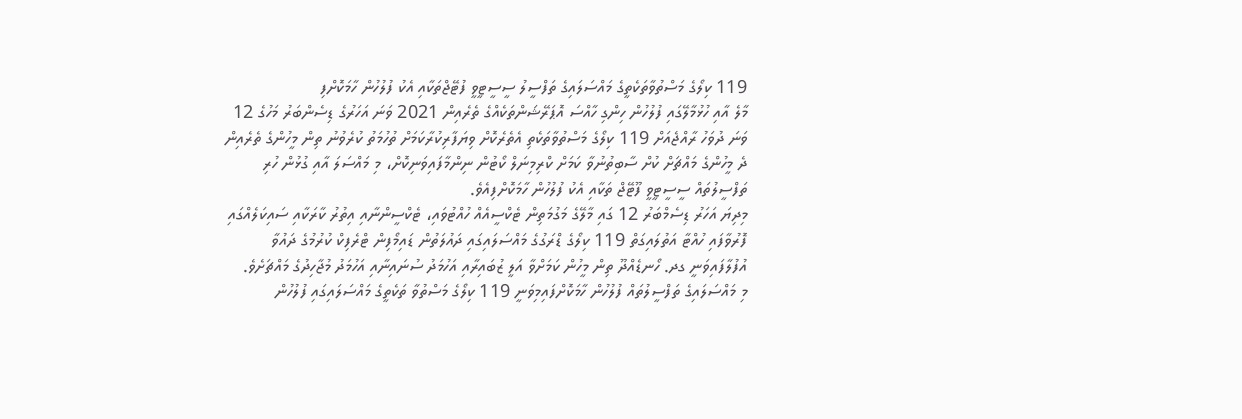119 ކިލޯގެ މަސްތުވާތަކެތީގެ މައްސަލައިގެ ތަފްސީލު ސީސީޓީވީ ފުޓޭޖްތަކާއި އެކު ފުލުހުން ހާމަކޮށްފި
މާލެ އާއި ހުޅުމާލޭގައި ފުލުހުން ހިންގި ހާއްސަ އޮޕަރޭޝަންތަކެއްގެ ތެރެއިން 2021 ވަނަ އަހަރުގެ ޑިސެންބަރު މަހުގެ 12 ވަނަ ދުވަހު ރާއްޖެއަށް 119 ކިލޯގެ މަސްތުވާތަކެތި އެތެރެކޮށް ވިޔަފާރިކުރާކަމަށް ތުހުމަތު ކުރެވުނު ތިން މީހުންގެ ތެރެއިން ދެ މީހުންގެ މައްޗަށް ކުށް ސާބިތުނުވާ ކަމަށް ކްރިމިނަލް ކޯޓުން ނިންމާފައިވަނިކޮށް، މި މައްސަލަ އާއި ގުޅުން ހުރި ތަފްސީލުތައް ސީސީޓީވީ ފޫޓޭޖް ތަކާއި އެކު ފުލުހުން ހާމަކޮށްފިއެވެ.
މިދިޔަ އަހަރު ޑިސެމްބަރު 12 ގައި މާލޭގެ މަގުމަތިން ޓެކްސީއެއް ހުއްޓުވައި، ޓެކްސީންނާއި އިތުރު ކާރަކާއި ސައިކަލެއްގައި ފޮރުވާފައި ހުއްޓާ އަތުލައިގަތް 119 ކިލޯގެ ޑްރަގުގެ މައްސަލައިގައި ދައުލަތުން ޑައިމޯފިން ޓްރެފިކް ކުރުމުގެ ދައުވާ އުފުލާފައިވަނީ ގދ. ހޯނޑެއްދޫ ތިން މީހުން ކަމަށްވާ އަލީ ޒުބައިރާއި އަހުމަދު ސުނައިނާއި އަހުމަދު މުޖާހިދުގެ މައްޗަށެވެ.
މި މައްސަލައިގެ ތަފްސީލުތައް ފުލުހުން ހާމަކޮށްފައިމިވަނީ 119 ކިލޯގެ މަސްތުވާ ތަކެތީގެ މައްސަލައިގައި ފުލުހުން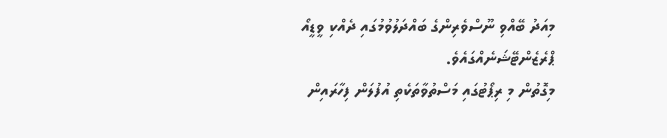މިއަދު ބޭއްވި ނޫސްވެރިންގެ ބައްދަލުވުމުގައި ދެއްކި ވީޑީއޯ ޕްރެޒެންޓޭޝަނެއްގައެވެ.
މިގޮތުން މި ރިޕޯޓުގައި މަސްތުވާތަކެތި އުފުލަން ފިހާރައިން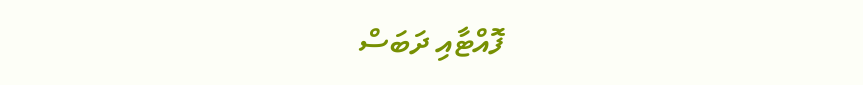ފޮއްޓާއި ދަބަސް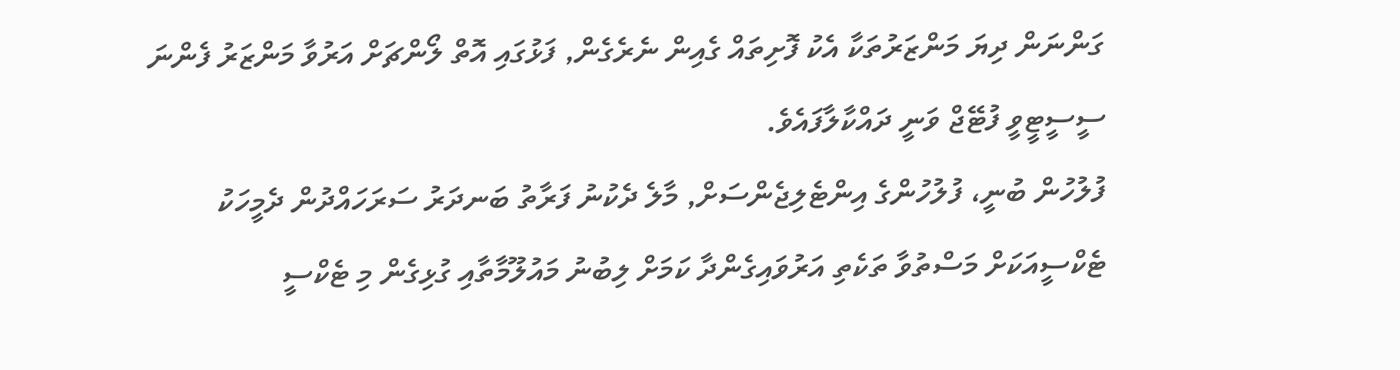ގަންނަން ދިޔަ މަންޒަރުތަކާ އެކު ފޮށިތައް ގެއިން ނެރެގެން, ފަޅުގައި އޮތް ލޯންޗަށް އަރުވާ މަންޒަރު ފެންނަ ސީސީޓީވީ ފުޓޭޖް ވަނީ ދައްކާލާފައެވެ.
ފުލުހުން ބުނީ، ފުލުހުންގެ އިންޓެލިޖެންސަށް, މާލެ ދެކުނު ފަރާތު ބަނދަރު ސަރަހައްދުން ދެމީހަކު ޓެކްސީއަކަށް މަސްތުވާ ތަކެތި އަރުވައިގެންދާ ކަމަށް ލިބުނު މައުލޫމާތާއި ގުޅިގެން މި ޓެކްސީ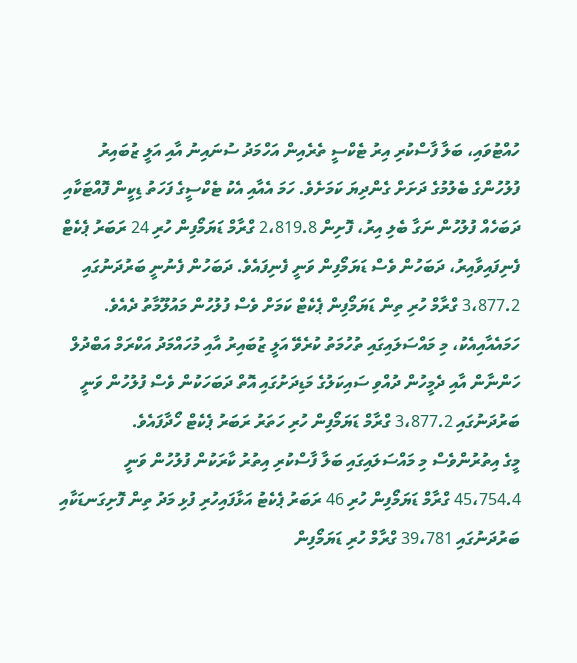ހުއްޓުވައި، ބަލާ ފާސްކުރި އިރު ޓެކްސީ ތެރެއިން އަހްމަދު ސުނައިނު އާއި އަލީ ޒުބައިރު ފުލުހުންގެ ބެލުމުގެ ދަށަށް ގެންދިޔަ ކަމަށެވެ. ހަމަ އެއާއި އެކު ޓެކްސީގެ ފަހަތު ޑިކީން ފޮއްޓަކާއި ދަބަހެއް ފުލުހުން ނަގާ ބެލި އިރު، ފޮށިން 2،819.8 ގްރާމް ޑަޔަމޯފިން ހުރި 24 ރަބަރު ޕެކެޓް ފެނިފައިވާއިރު، ދަބަހުން ވެސް ޑަޔަމޯފިން ވަނީ ފެނިފައެވެ. ދަބަހުން ފެނުނީ ބަރުދަނުގައި 3،877.2 ގްރާމް ހުރި ތިން ޑަޔަމޯފިން ޕެކެޓް ކަމަށް ވެސް ފުލުހުން މައުލޫމާތު ދެއެވެ.
ހަމައެއާއިއެކު، މި މައްސަލައިގައި ތުހުމަތު ކުރެވޭ އަލީ ޒުބައިރު އާއި މުހައްމަދު އަކްރަމް އަބްދުލް ހަންނާން އާއި ދެމީހުން ދުއްވި ސައިކަލުގެ މަޑިދަށުގައި އޮތް ދަބަހަކުން ވެސް ފުލުހުން ވަނީ ބަރުދަނުގައި 3،877.2 ގްރާމް ޑަޔަމޯފިން ހުރި ހަތަރު ރަބަރު ޕެކެޓް ހޯދާފައެވެ.
މީގެ އިތުރުންވެސް މި މައްސަލައިގައި ބަލާ ފާސްކުރި އިތުރު ކާރަކުން ފުލުހުން ވަނީ 45،754.4 ގްރާމް ޑަޔަމޯފިން ހުރި 46 ރަބަރު ޕެކެޓު އަޅާފައިހުރި ފުޅި މަދު ތިން ފޮށިގަނޑަކާއި ބަރުދަނުގައި 39،781 ގްރާމް ހުރި ޑަޔަމޯފިން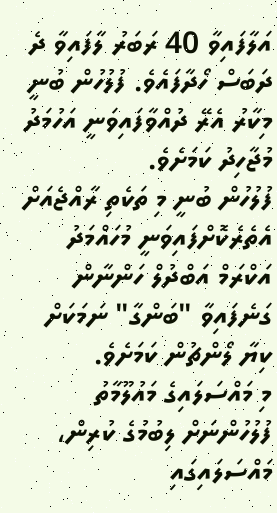އަލާފައިވާ 40 ރަބަރު ލާފައިވާ ދެ ދަބަސް ހޯދާފައެވެ. ފުލުހުން ބުނީ މިކާރު އެރޭ ދުއްވާފައިވަނީ އަހުމަދު މުޖާހިދު ކަމަށެވެ.
ފުލުހުން ބުނީ މި ތަކެތި ރާއްޖެއަށް އެތެރެކޮށްފައިވަނީ މުހައްމަދު އަކްރަމް އަބްދުލް ހަންނާން ގަނެފައިވާ "ބަންގާ" ނަމަކަށް ކިޔާ ލޯންޗުން ކަމަށެވެ.
މި މައްސަލައިގެ މައުލޫމާތު ފުލުހުންނަށް ލިބުމުގެ ކުރިން، މައްސަލައިގައި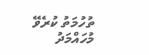ތުހުމަތު ކުރެވޭ މުހައްމަދު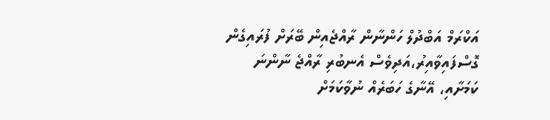އަކްރަމް އަބްދުލް ހަންނާން ރާއްޖެއިން ބޭރަށް ފުރައިގެން ގޮސްފައިވާއިރު،އަދިވެސް އެނބުރި ރާއްޖެ ނާންނަ ކަމަށާއި، އޭނާގެ ހަބަރެއް ނުވާކަމަށް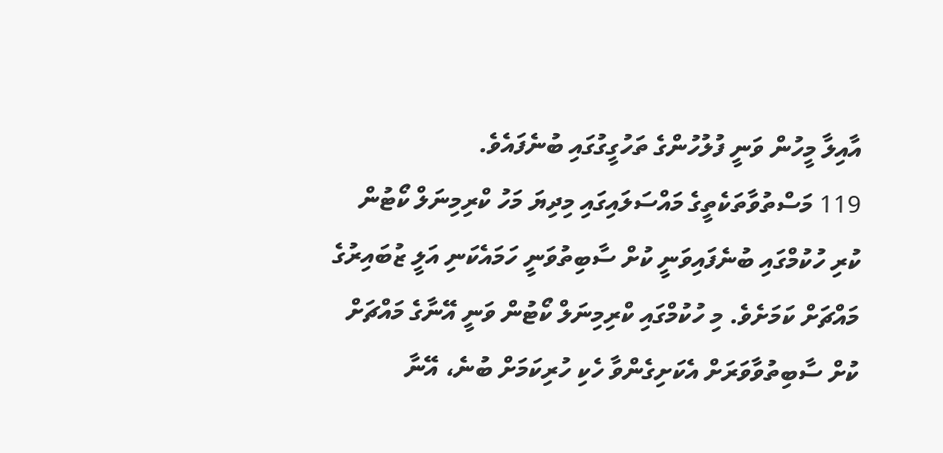އާއިލާ މީހުން ވަނީ ފުލުހުންގެ ތަހުގީގުގައި ބުނެފައެވެ.
119 މަސްތުވާތަކެތީގެ މައްސަލައިގައި މިދިޔަ މަހު ކްރިމިނަލް ކޯޓުން ކުރި ހުކުމްގައި ބުނެފައިވަނީ ކުށް ސާބިތުވަނީ ހަމައެކަނި އަލީ ޒުބައިރުގެ މައްޗަށް ކަމަށެވެ. މި ހުކުމްގައި ކްރިމިނަލް ކޯޓުން ވަނީ އޭނާގެ މައްޗަށް ކުށް ސާބިތުވާވަރަށް އެކަށިގެންވާ ހެކި ހުރިކަމަށް ބުނެ، އޭނާ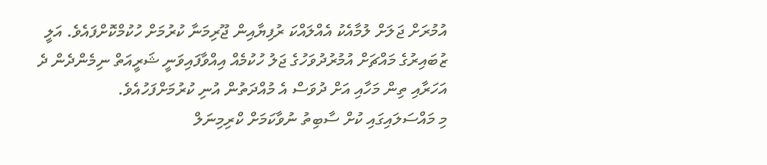އުމުރަށް ޖަލަށް ލުމާއެކު އެއްލައްކަ ރުފިޔާއިން ޖޫރިމަނާ ކުރުމަށް ހުކުމްކޮށްފައެވެ. އަލީ ޒުބައިރުގެ މައްޗަށް އުމުރުދުވަހުގެ ޖަލު ހުކުމެއް އިއްވާފައިވަނީ ޝަރީއަތް ނިމެންދެން ދެ އަހަރާއި ތިން މަހާއި އަށް ދުވަސް އެ މުއްދަތުން އުނި ކުރުމަށްފަހުއެވެ.
މި މައްސަލައިގައި ކުށް ސާބިތު ނުވާކަމަށް ކްރިމިނަލް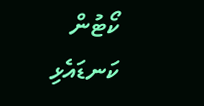ކޯޓުން ކަނޑައެޅި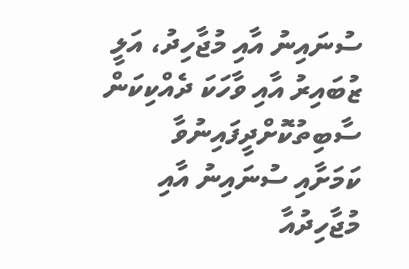ސުނައިނު އާއި މުޖާހިދު، އަލީ ޒުބައިރު އާއި ވާހަކަ ދެއްކިކަން ސާބިތުކޮށްދީފައިނުވާ ކަމަށާއި ސުނައިނު އާއި މުޖާހިދުއާ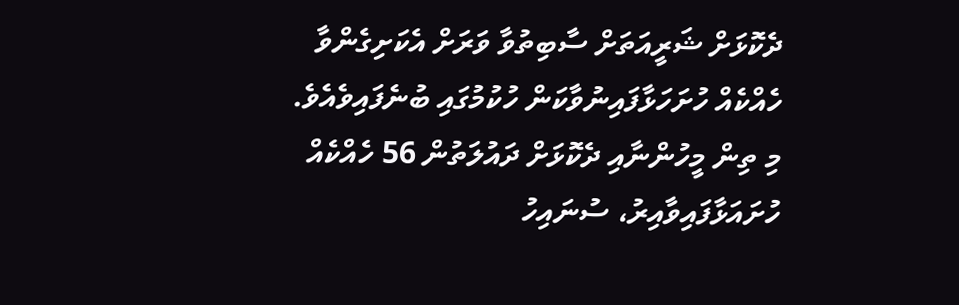ދެކޮޅަށް ޝަރީއަތަށް ސާބިތުވާ ވަރަށް އެކަށިގެންވާ ހެއްކެއް ހުށަހަޅާފައިނުވާކަން ހުކުމުގައި ބުނެފައިވެއެވެ.
މި ތިން މީހުންނާއި ދެކޮޅަށް ދައުލަތުން 56 ހެއްކެއް ހުށައަޅާފައިވާއިރު، ސުނައިހު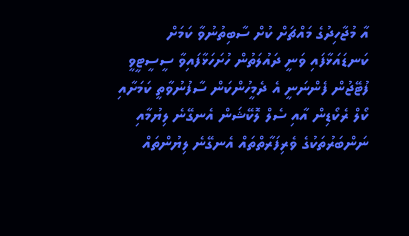އާ މުޖާހިދުގެ މައްޗަށް ކުށް ސާބިތުނުވާ ކަމަށް ކަނޑައަޅާފައި ވަނީ ދައުލަތުން ހުށަހަޅާފައިވާ ސީސީޓީވީ ފުޓޭޖުން ފެންނަނީ އެ ދެމީހުންކަން ސާފުނުވާތީ ކަމަށާއި ކޯލް ރެކޯޑިން އާއި ސެލް ލޮކޭޝަން އެނގޭނެ ލިޔުމާއި ނަންބަރުތަކުގެ ވެރިފަރާތްތައް އެނގޭނެ ލިޔުންތައް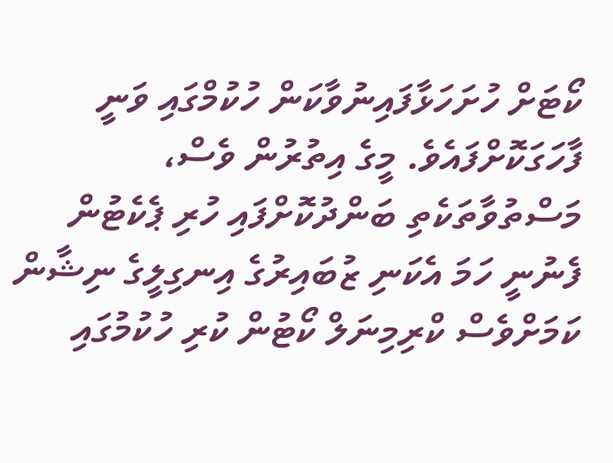ކޯޓަށް ހުށަހަޅާފައިނުވާކަން ހުކުމްގައި ވަނީ ފާހަގަކޮށްފައެވެ. މީގެ އިތުރުން ވެސް، މަސްތުވާތަކެތި ބަންދުކޮށްފައި ހުރި ޕެކެޓުން ފެނުނީ ހަމަ އެކަނި ޒުބައިރުގެ އިނގިލީގެ ނިޝާން ކަމަށްވެސް ކްރިމިނަލް ކޯޓުން ކުރި ހުކުމުގައި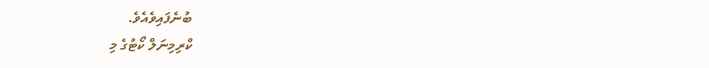ބުނެފައިވެއެވެ.
ކްރިމިނަލް ކޯޓުގެ މި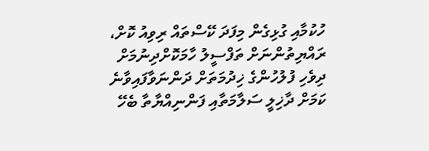ހުކުމާއި ގުޅިގެން މިފަދަ ކޭސްތައް ރިވިއު ކޮށް، ރައްޔިތުންނަށް ތަފްސީލު ހާމަކޮށްދިނުމަށް ދިވެހި ފުލުހުންގެ ޚިދުމަތަށް ދަންނަވާފައިވާނެ ކަމަށް ދާޚިލީ ސަލާމަތާއި ފަންނިއްޔާތާ ބެހޭ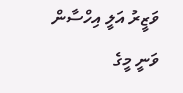ވަޒީރު އަލީ އިހްސާން ވަނީ މީގެ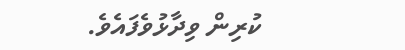ކުރިން ވިދާޅުވެފައެވެ.